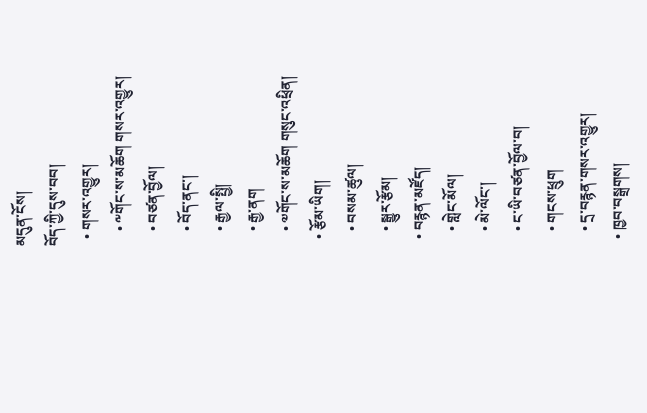མདུན་ངོས།
བོད་ཀྱི་དུས་བབ།
  • གསར་འགྱུར།
    • ༸གོང་ས་མཆོག གསར་འགྱུར།
    • བཙན་བྱོལ།
    • བོད་ནང་།
    • རྒྱལ་སྤྱི།
    • རྒྱ་ནག
    • ༧གོང་ས་མཆོག གསུང་འཕྲིན།
  • རྩོམ་ཡིག།
    • བསམ་ཚུལ།
    • སྒྱུར་རྩོམ།
  • བརྙན་མཛོད།
    • གླེང་མོལ།
    • མེ་ལོང་།
    • ང་ཡི་བཙན་བྱོལ་བ།
    • གངས་ཕྲུག
    • དྲ་བརྙན་གསར་འགྱུར།
  • ཁྱབ་བསྒྲགས།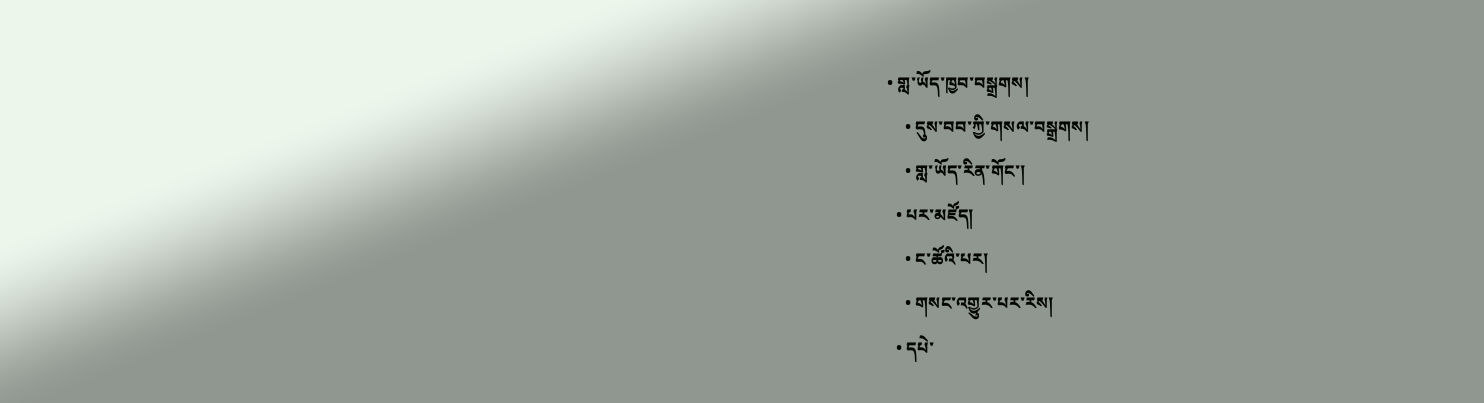• གླ་ཡོད་ཁྱབ་བསྒྲགས།
    • དུས་བབ་ཀྱི་གསལ་བསྒྲགས།
    • གླ་ཡོད་རིན་གོང་།
  • པར་མཛོད།
    • ང་ཚོའི་པར།
    • གསང་འགྱུར་པར་རིས།
  • དཔེ་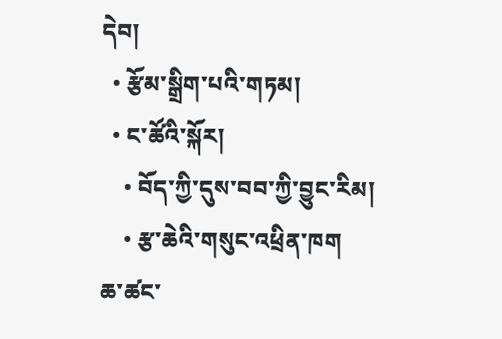དེབ།
  • རྩོམ་སྒྲིག་པའི་གཏམ།
  • ང་ཚོའི་སྐོར།
    • བོད་ཀྱི་དུས་བབ་ཀྱི་བྱུང་རིམ།
    • རྩ་ཆེའི་གསུང་འཕྲིན་ཁག
ཆ་ཚང་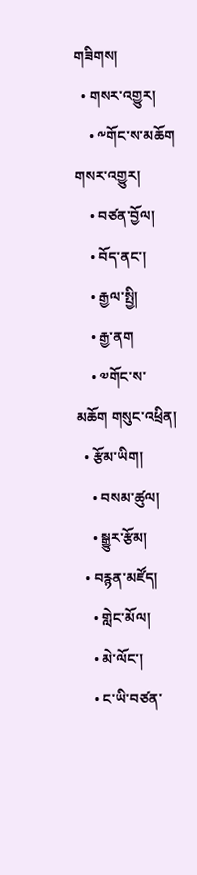གཟིགས།
  • གསར་འགྱུར།
    • ༸གོང་ས་མཆོག གསར་འགྱུར།
    • བཙན་བྱོལ།
    • བོད་ནང་།
    • རྒྱལ་སྤྱི།
    • རྒྱ་ནག
    • ༧གོང་ས་མཆོག གསུང་འཕྲིན།
  • རྩོམ་ཡིག།
    • བསམ་ཚུལ།
    • སྒྱུར་རྩོམ།
  • བརྙན་མཛོད།
    • གླེང་མོལ།
    • མེ་ལོང་།
    • ང་ཡི་བཙན་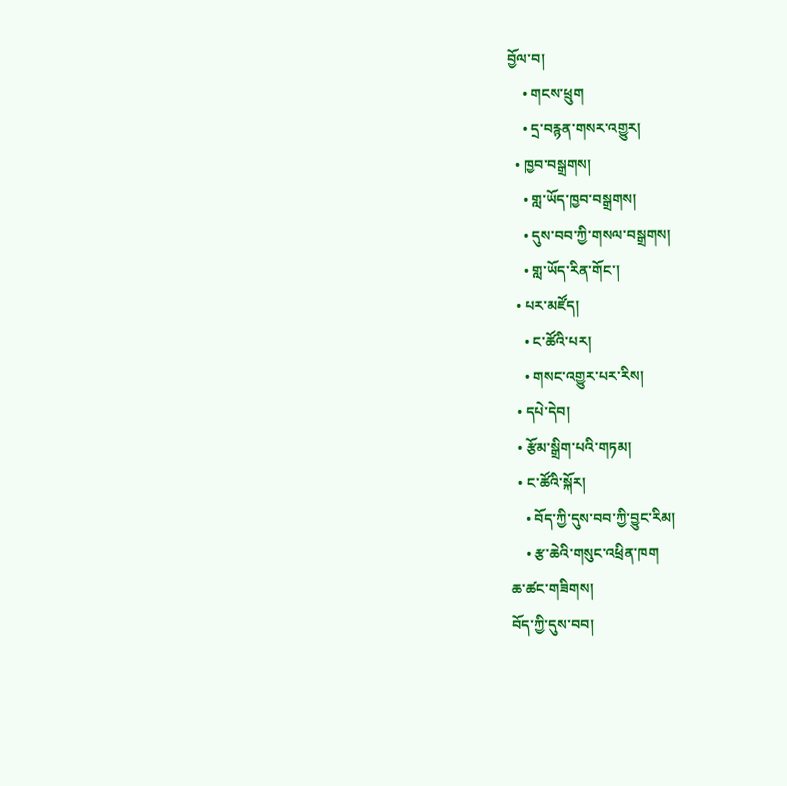བྱོལ་བ།
    • གངས་ཕྲུག
    • དྲ་བརྙན་གསར་འགྱུར།
  • ཁྱབ་བསྒྲགས།
    • གླ་ཡོད་ཁྱབ་བསྒྲགས།
    • དུས་བབ་ཀྱི་གསལ་བསྒྲགས།
    • གླ་ཡོད་རིན་གོང་།
  • པར་མཛོད།
    • ང་ཚོའི་པར།
    • གསང་འགྱུར་པར་རིས།
  • དཔེ་དེབ།
  • རྩོམ་སྒྲིག་པའི་གཏམ།
  • ང་ཚོའི་སྐོར།
    • བོད་ཀྱི་དུས་བབ་ཀྱི་བྱུང་རིམ།
    • རྩ་ཆེའི་གསུང་འཕྲིན་ཁག
ཆ་ཚང་གཟིགས།
བོད་ཀྱི་དུས་བབ།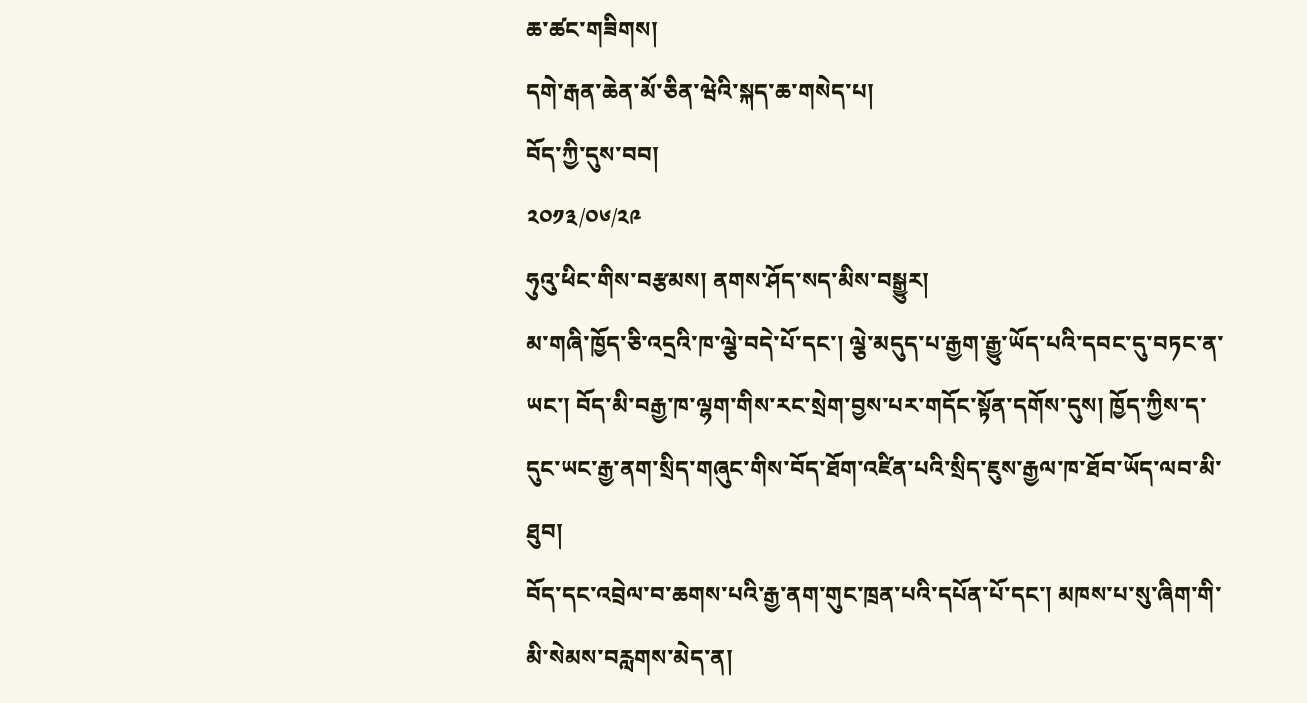ཆ་ཚང་གཟིགས།
དགེ་རྒན་ཆེན་མོ་ཅིན་ཝེའི་སྐད་ཆ་གསེད་པ།
བོད་ཀྱི་དུས་བབ།
༢༠༡༣/༠༦/༢༩
ཧུའུ་ཕིང་གིས་བརྩམས། ནགས་ཤོད་སད་མིས་བསྒྱུར།
མ་གཞི་ཁྱོད་ཅི་འདྲའི་ཁ་ལྕེ་བདེ་པོ་དང་། ལྕེ་མདུད་པ་རྒྱག་རྒྱུ་ཡོད་པའི་དབང་དུ་བཏང་ན་ཡང་། བོད་མི་བརྒྱ་ཁ་ལྷག་གིས་རང་སྲེག་བྱས་པར་གདོང་སྟོན་དགོས་དུས། ཁྱོད་ཀྱིས་ད་དུང་ཡང་རྒྱ་ནག་སྲིད་གཞུང་གིས་བོད་ཐོག་འཛིན་པའི་སྲིད་ཇུས་རྒྱལ་ཁ་ཐོབ་ཡོད་ལབ་མི་ཐུབ།
བོད་དང་འབྲེལ་བ་ཆགས་པའི་རྒྱ་ནག་གུང་ཁྲན་པའི་དཔོན་པོ་དང་། མཁས་པ་སུ་ཞིག་གི་མི་སེམས་བརླགས་མེད་ན།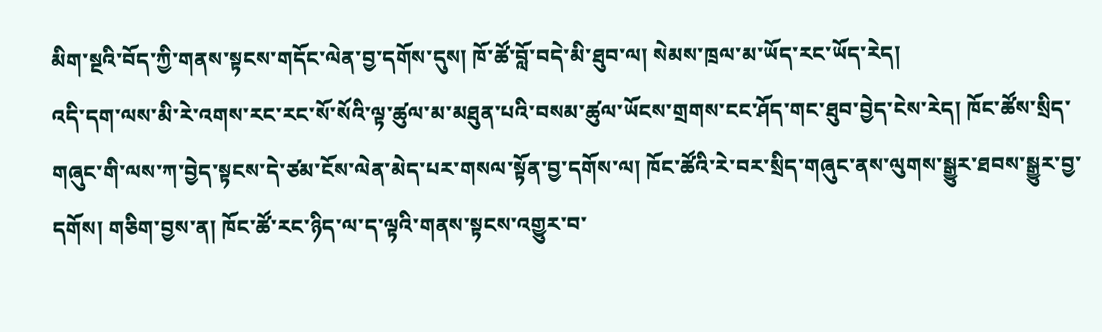མིག་སྔའི་བོད་ཀྱི་གནས་སྟངས་གདོང་ལེན་བྱ་དགོས་དུས། ཁོ་ཚོ་བློ་བདེ་མི་ཐུབ་ལ། སེམས་ཁྲལ་མ་ཡོད་རང་ཡོད་རེད།
འདི་དག་ལས་མི་རེ་འགས་རང་རང་སོ་སོའི་ལྟ་ཚུལ་མ་མཐུན་པའི་བསམ་ཚུལ་ཡོངས་གྲགས་ངང་ཤོད་གང་ཐུབ་བྱེད་ངེས་རེད། ཁོང་ཚོས་སྲིད་གཞུང་གི་ལས་ཀ་བྱེད་སྟངས་དེ་ཙམ་ངོས་ལེན་མེད་པར་གསལ་སྟོན་བྱ་དགོས་ལ། ཁོང་ཚོའི་རེ་བར་སྲིད་གཞུང་ནས་ལུགས་སྒྱུར་ཐབས་སྒྱུར་བྱ་དགོས། གཅིག་བྱས་ན། ཁོང་ཚོ་རང་ཉིད་ལ་ད་ལྟའི་གནས་སྟངས་འགྱུར་བ་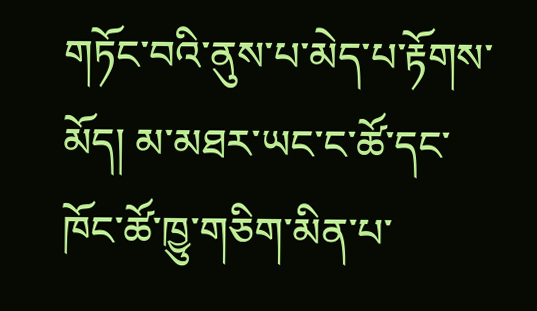གཏོང་བའི་ནུས་པ་མེད་པ་རྟོགས་མོད། མ་མཐར་ཡང་ང་ཚོ་དང་ཁོང་ཚོ་ཁྱུ་གཅིག་མིན་པ་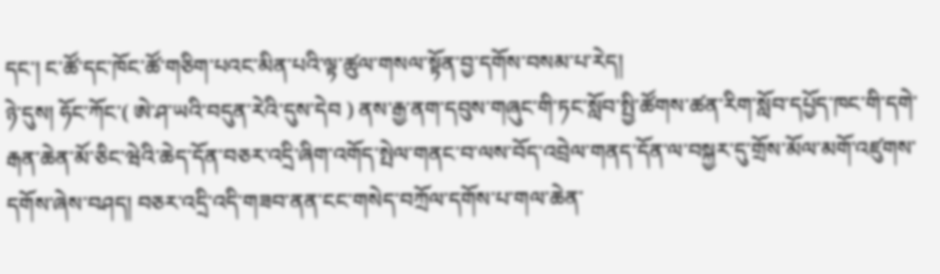དང་། ང་ཚོ་དང་ཁོང་ཚོ་གཅིག་པའང་མིན་པའི་ལྟ་ཚུལ་གསལ་སྟོན་བྱ་དགོས་བསམ་པ་རེད།
ཉེ་དུས། ཧོང་ཀོང་( ཨེ་ཤ་ཡའི་བདུན་རེའི་དུས་དེབ ) ནས་རྒྱ་ནག་དབུས་གཞུང་གི་ཏང་སློབ་སྤྱི་ཚོགས་ཚན་རིག་སློབ་དཔྱོད་ཁང་གི་དགེ་རྒན་ཆེན་མོ་ཅིང་ཝེའི་ཆེད་དོན་བཅར་འདྲི་ཞིག་འགོད་སྤེལ་གནང་བ་ལས་བོད་འབྲེལ་གནད་དོན་ལ་བསྐྱར་དུ་གྲོས་མོལ་མགོ་འཛུགས་དགོས་ཞེས་བཤད། བཅར་འདྲི་འདི་གཟབ་ནན་ངང་གསེད་བཀྲོལ་དགོས་པ་གལ་ཆེན་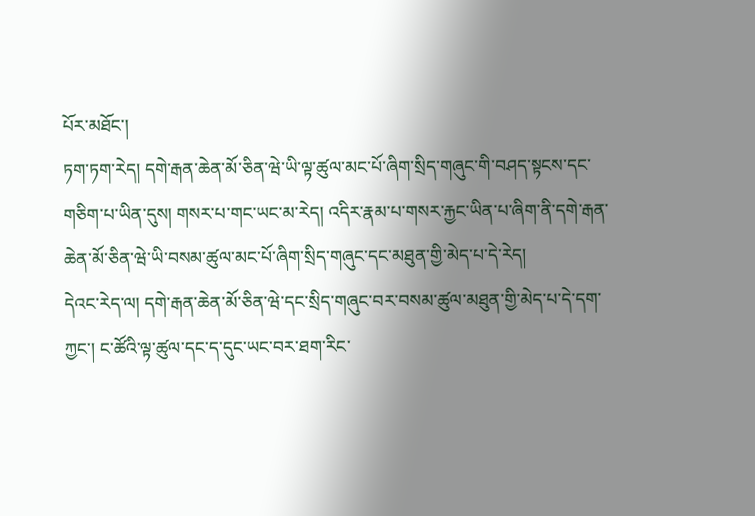པོར་མཐོང་།
ཏག་ཏག་རེད། དགེ་རྒན་ཆེན་མོ་ཅིན་ཝེ་ཡི་ལྟ་ཚུལ་མང་པོ་ཞིག་སྲིད་གཞུང་གི་བཤད་སྟངས་དང་གཅིག་པ་ཡིན་དུས། གསར་པ་གང་ཡང་མ་རེད། འདིར་རྣམ་པ་གསར་རྐྱང་ཡིན་པ་ཞིག་ནི་དགེ་རྒན་ཆེན་མོ་ཅིན་ཝེ་ཡི་བསམ་ཚུལ་མང་པོ་ཞིག་སྲིད་གཞུང་དང་མཐུན་གྱི་མེད་པ་དེ་རེད།
དེའང་རེད་ལ། དགེ་རྒན་ཆེན་མོ་ཅིན་ཝེ་དང་སྲིད་གཞུང་བར་བསམ་ཚུལ་མཐུན་གྱི་མེད་པ་དེ་དག་ཀྱང་། ང་ཚོའི་ལྟ་ཚུལ་དང་ད་དུང་ཡང་བར་ཐག་རིང་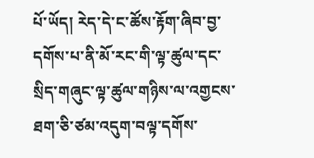པོ་ཡོད། རེད་དེ་ང་ཚོས་རྟོག་ཞིབ་བྱ་དགོས་པ་ནི་མོ་རང་གི་ལྟ་ཚུལ་དང་སྲིད་གཞུང་ལྟ་ཚུལ་གཉིས་ལ་འགྱངས་ཐག་ཅི་ཙམ་འདུག་བལྟ་དགོས་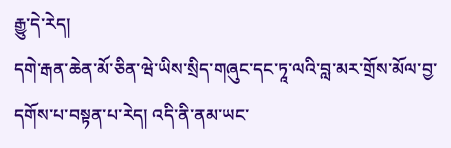རྒྱུ་དེ་རེད།
དགེ་རྒན་ཆེན་མོ་ཅིན་ཝེ་ཡིས་སྲིད་གཞུང་དང་ཏཱ་ལའི་བླ་མར་གྲོས་མོལ་བྱ་དགོས་པ་བསྟན་པ་རེད། འདི་ནི་ནམ་ཡང་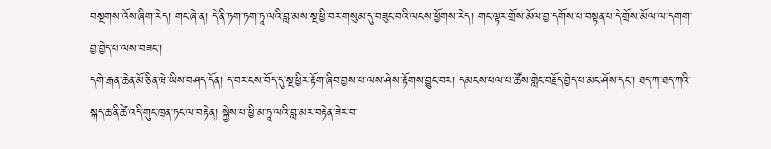བསྔགས་འོས་ཞིག་རེད། གང་ཞེ་ན། དེ་ནི་ཏག་ཏག་ཏཱ་ལའི་བླ་མས་སྔ་ཕྱི་བར་གསུམ་དུ་བཟུང་བའི་ལངས་ཕྱོགས་རེད། གང་ལྟར་གྲོས་མོལ་བྱ་དགོས་པ་བསྟན་པ་དེ་གྲོས་མོལ་ལ་དགག་བྱ་བྱེད་པ་ལས་བཟང་།
དགེ་རྒན་ཆེན་མོ་ཅིན་ཝེ་ཡིས་བཤད་དོན། ད་བར་ངས་བོད་དུ་སྔ་ཕྱིར་རྟོག་ཞིབ་བྱས་པ་ལས་ཤེས་རྟོགས་བྱུང་བར། དམངས་ཕལ་པ་ཚོས་གླེང་བརྗོད་བྱེད་པ་མང་ཤོས་དང་། ཐད་ཀ་ཐད་ཀའི་སྐད་ཆ་ནི་ཚེ་འདི་གུང་ཁྲན་ཏང་ལ་བརྟེན། སྐྱེས་པ་ཕྱི་མ་ཏཱ་ལའི་བླ་མར་བརྟེན་ཟེར་བ་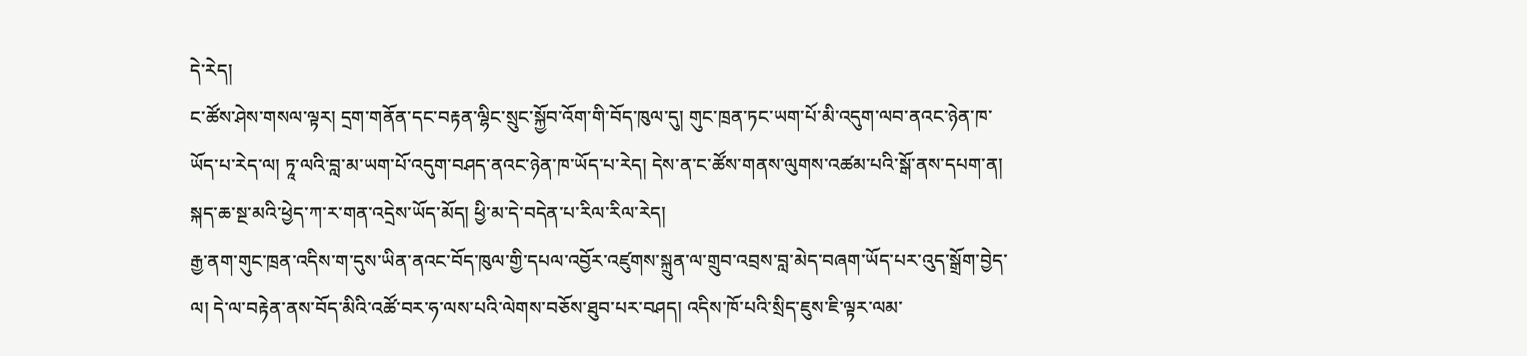དེ་རེད།
ང་ཚོས་ཤེས་གསལ་ལྟར། དྲག་གནོན་དང་བརྟན་ལྷིང་སྲུང་སྐྱོབ་འོག་གི་བོད་ཁུལ་དུ། གུང་ཁྲན་ཏང་ཡག་པོ་མི་འདུག་ལབ་ནའང་ཉེན་ཁ་ཡོད་པ་རེད་ལ། ཏཱ་ལའི་བླ་མ་ཡག་པོ་འདུག་བཤད་ནའང་ཉེན་ཁ་ཡོད་པ་རེད། དེས་ན་ང་ཚོས་གནས་ལུགས་འཚམ་པའི་སྒོ་ནས་དཔག་ན། སྐད་ཆ་སྔ་མའི་ཕྱེད་ཀ་ར་གན་འདྲེས་ཡོད་མོད། ཕྱི་མ་དེ་བདེན་པ་རིལ་རིལ་རེད།
རྒྱ་ནག་གུང་ཁྲན་འདིས་ག་དུས་ཡིན་ནའང་བོད་ཁུལ་གྱི་དཔལ་འབྱོར་འཛུགས་སྐྲུན་ལ་གྲུབ་འབྲས་བླ་མེད་བཞག་ཡོད་པར་འུད་སྒྲོག་བྱེད་ལ། དེ་ལ་བརྟེན་ནས་བོད་མིའི་འཚོ་བར་ཧ་ལས་པའི་ལེགས་བཅོས་ཐུབ་པར་བཤད། འདིས་ཁོ་པའི་སྲིད་ཇུས་ཇི་ལྟར་ལམ་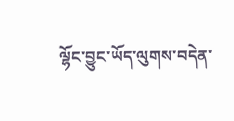ལྷོང་བྱུང་ཡོད་ལུགས་བདེན་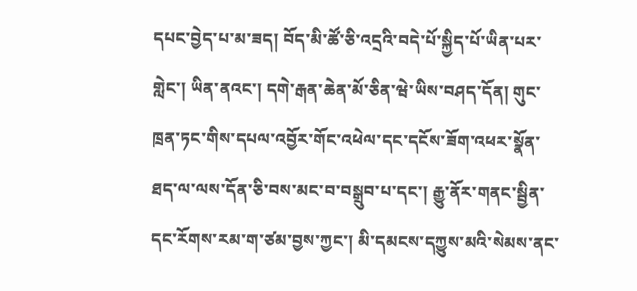དཔང་བྱེད་པ་མ་ཟད། བོད་མི་ཚོ་ཅི་འདྲའི་བདེ་པོ་སྐྱིད་པོ་ཡིན་པར་གླེང་། ཡིན་ནའང་། དགེ་རྒན་ཆེན་མོ་ཅིན་ཝེ་ཡིས་བཤད་དོན། གུང་ཁྲན་ཏང་གིས་དཔལ་འབྱོར་གོང་འཕེལ་དང་དངོས་ཟོག་འཕར་སྣོན་ཐད་ལ་ལས་དོན་ཅི་བས་མང་བ་བསྒྲུབ་པ་དང་། རྒྱུ་ནོར་གནང་སྦྱིན་དང་རོགས་རམ་ག་ཙམ་བྱས་ཀྱང་། མི་དམངས་དཀྱུས་མའི་སེམས་ནང་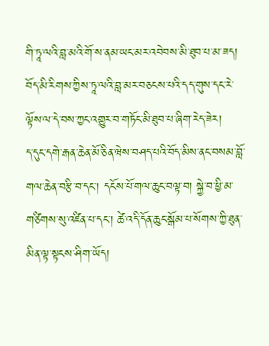གི་ཏཱ་ལའི་བླ་མའི་གོ་ས་ནམ་ཡང་མར་འབེབས་མི་ཐུབ་པ་མ་ཟད། བོད་མི་རིགས་ཀྱིས་ཏཱ་ལའི་བླ་མར་བཅངས་པའི་དད་གུས་དང་རེ་ལྟོས་ལ་དེ་བས་ཀྱང་འགྱུར་བ་གཏོང་མི་ཐུབ་པ་ཞིག་རེད་ཟེར།
ད་དུང་དགེ་རྒན་ཆེན་མོ་ཅིན་ཝེས་བཤད་པའི་བོད་མིས་ནང་བསམ་བློ་གལ་ཆེན་བརྩི་བ་དང་། དངོས་པོ་གལ་ཆུང་བལྟ་བ། སྐྱེ་བ་ཕྱི་མ་གཙིགས་སུ་འཛིན་པ་དང་། ཚེ་འདི་དོན་ཆུང་སྒོམ་པ་སོགས་ཀྱི་ཐུན་མིན་ལྟ་སྟངས་ཤིག་ཡོད།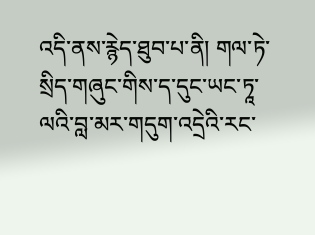འདི་ནས་རྙེད་ཐུབ་པ་ནི། གལ་ཏེ་སྲིད་གཞུང་གིས་ད་དུང་ཡང་ཏཱ་ལའི་བླ་མར་གདུག་འདྲེའི་རང་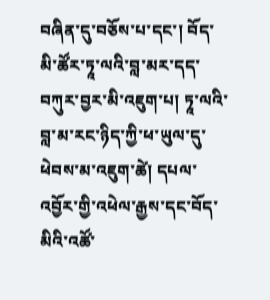བཞིན་དུ་བཅོས་པ་དང་། བོད་མི་ཚོར་ཏཱ་ལའི་བླ་མར་དད་བཀུར་བྱར་མི་འཇུག་པ། ཏཱ་ལའི་བླ་མ་རང་ཉིད་ཀྱི་ཕ་ཡུལ་དུ་ཕེབས་མ་འཇུག་ཚེ། དཔལ་འབྱོར་གྱི་འཕེལ་རྒྱས་དང་བོད་མིའི་འཚོ་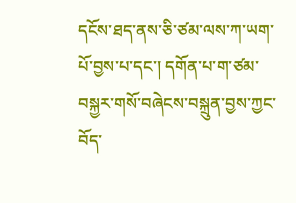དངོས་ཐད་ནས་ཅི་ཙམ་ལས་ཀ་ཡག་པོ་བྱས་པ་དང་། དགོན་པ་ག་ཙམ་བསྐྱར་གསོ་བཞེངས་བསྐྲུན་བྱས་ཀྱང་བོད་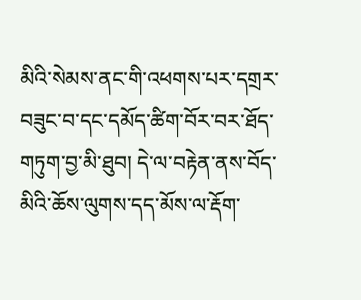མིའི་སེམས་ནང་གི་འཕགས་པར་དགྲར་བཟུང་བ་དང་དམོད་ཚིག་བོར་བར་ཐོད་གཏུག་བྱ་མི་ཐུབ། དེ་ལ་བརྟེན་ནས་བོད་མིའི་ཆོས་ལུགས་དད་མོས་ལ་རྡོག་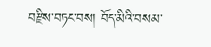བརྫིས་བཏང་བས། བོད་མིའི་བསམ་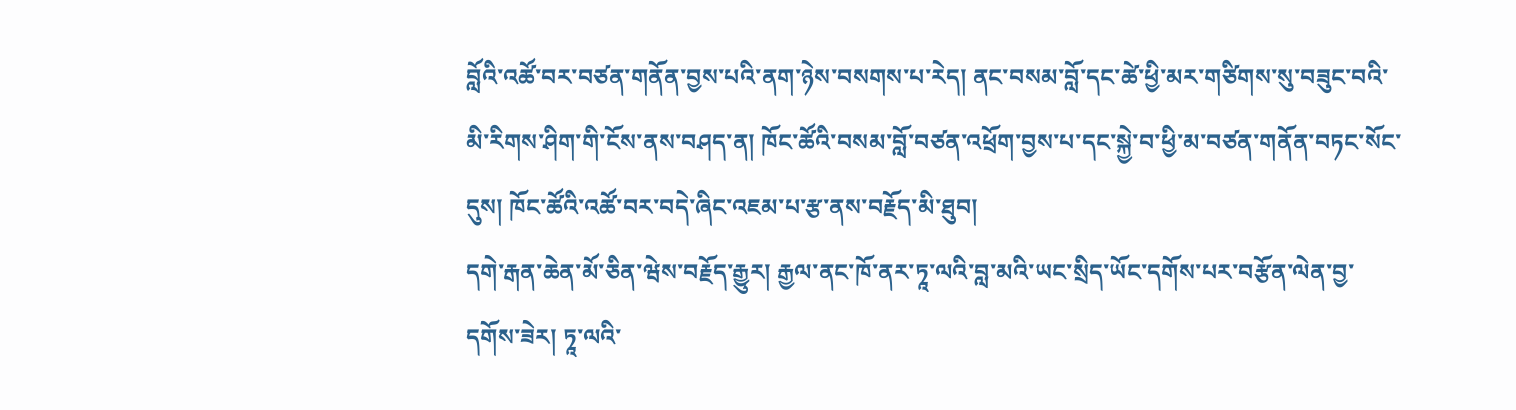བློའི་འཚོ་བར་བཙན་གནོན་བྱས་པའི་ནག་ཉེས་བསགས་པ་རེད། ནང་བསམ་བློ་དང་ཚེ་ཕྱི་མར་གཙིགས་སུ་བཟུང་བའི་མི་རིགས་ཤིག་གི་ངོས་ནས་བཤད་ན། ཁོང་ཚོའི་བསམ་བློ་བཙན་འཕྲོག་བྱས་པ་དང་སྐྱེ་བ་ཕྱི་མ་བཙན་གནོན་བཏང་སོང་དུས། ཁོང་ཚོའི་འཚོ་བར་བདེ་ཞིང་འཇམ་པ་རྩ་ནས་བརྗོད་མི་ཐུབ།
དགེ་རྒན་ཆེན་མོ་ཅིན་ཝེས་བརྗོད་རྒྱུར། རྒྱལ་ནང་ཁོ་ནར་ཏཱ་ལའི་བླ་མའི་ཡང་སྲིད་ཡོང་དགོས་པར་བརྩོན་ལེན་བྱ་དགོས་ཟེར། ཏཱ་ལའི་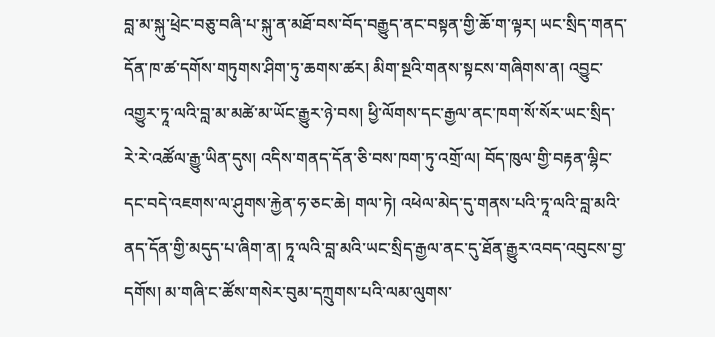བླ་མ་སྐུ་ཕྲེང་བཅུ་བཞི་པ་སྐུ་ན་མཐོ་བས་བོད་བརྒྱུད་ནང་བསྟན་གྱི་ཆོ་ག་ལྟར། ཡང་སྲིད་གནད་དོན་ཁ་ཚ་དགོས་གཏུགས་ཤིག་ཏུ་ཆགས་ཚར། མིག་སྔའི་གནས་སྟངས་གཞིགས་ན། འབྱུང་འགྱུར་ཏཱ་ལའི་བླ་མ་མཚེ་མ་ཡོང་རྒྱུར་ཉེ་བས། ཕྱི་ལོགས་དང་རྒྱལ་ནང་ཁག་སོ་སོར་ཡང་སྲིད་རེ་རེ་འཚོལ་རྒྱུ་ཡིན་དུས། འདིས་གནད་དོན་ཅི་བས་ཁག་ཏུ་འགྲོ་ལ། བོད་ཁུལ་གྱི་བརྟན་ལྷིང་དང་བདེ་འཇགས་ལ་ཤུགས་རྐྱེན་ཧ་ཅང་ཆེ། གལ་ཏེ། འཕེལ་མེད་དུ་གནས་པའི་ཏཱ་ལའི་བླ་མའི་ནད་དོན་གྱི་མདུད་པ་ཞིག་ན། ཏཱ་ལའི་བླ་མའི་ཡང་སྲིད་རྒྱལ་ནང་དུ་ཐོན་རྒྱུར་འབད་འབུངས་བྱ་དགོས། མ་གཞི་ང་ཚོས་གསེར་བུམ་དཀྲུགས་པའི་ལམ་ལུགས་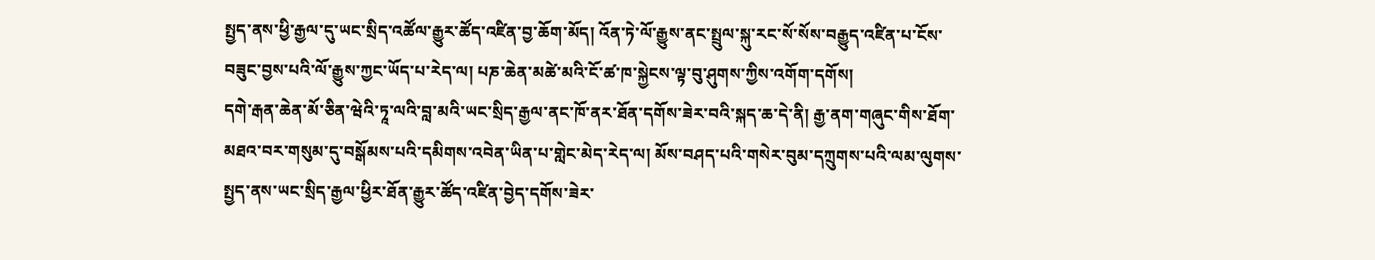སྤྱད་ནས་ཕྱི་རྒྱལ་དུ་ཡང་སྲིད་འཚོལ་རྒྱུར་ཚོད་འཛིན་བྱ་ཆོག་མོད། འོན་ཏེ་ལོ་རྒྱུས་ནང་སྤྲུལ་སྐུ་རང་སོ་སོས་བརྒྱུད་འཛིན་པ་ངོས་བཟུང་བྱས་པའི་ལོ་རྒྱུས་ཀྱང་ཡོད་པ་རེད་ལ། པཎ་ཆེན་མཚེ་མའི་ངོ་ཚ་ཁ་སྐྱེངས་ལྟ་བུ་ཤུགས་ཀྱིས་འགོག་དགོས།
དགེ་རྒན་ཆེན་མོ་ཅིན་ཝེའི་ཏཱ་ལའི་བླ་མའི་ཡང་སྲིད་རྒྱལ་ནང་ཁོ་ནར་ཐོན་དགོས་ཟེར་བའི་སྐད་ཆ་དེ་ནི། རྒྱ་ནག་གཞུང་གིས་ཐོག་མཐའ་བར་གསུམ་དུ་བསྒོམས་པའི་དམིགས་འབེན་ཡིན་པ་གླེང་མེད་རེད་ལ། མོས་བཤད་པའི་གསེར་བུམ་དཀྲུགས་པའི་ལམ་ལུགས་སྤྱད་ནས་ཡང་སྲིད་རྒྱལ་ཕྱིར་ཐོན་རྒྱུར་ཚོད་འཛིན་བྱེད་དགོས་ཟེར་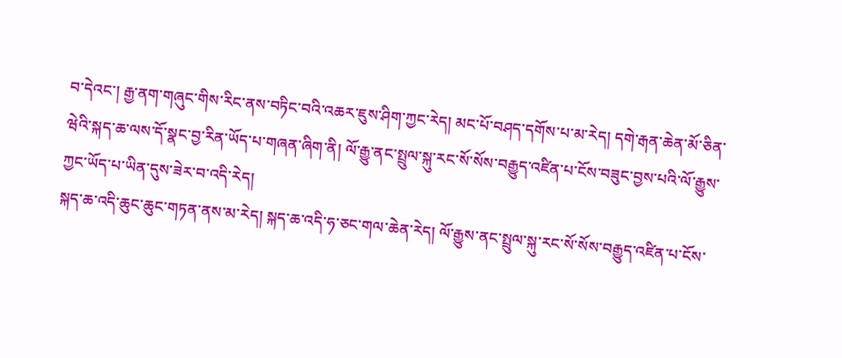བ་དེའང་། རྒྱ་ནག་གཞུང་གིས་རིང་ནས་བཏིང་བའི་འཆར་ཇུས་ཤིག་ཀྱང་རེད། མང་པོ་བཤད་དགོས་པ་མ་རེད། དགེ་རྒན་ཆེན་མོ་ཅིན་ཝེའི་སྐད་ཆ་ལས་དོ་སྣང་བྱ་རིན་ཡོད་པ་གཞན་ཞིག་ནི། ལོ་རྒྱུ་ནང་སྤྲུལ་སྐུ་རང་སོ་སོས་བརྒྱུད་འཛིན་པ་ངོས་བཟུང་བྱས་པའི་ལོ་རྒྱུས་ཀྱང་ཡོད་པ་ཡིན་དུས་ཟེར་བ་འདི་རེད།
སྐད་ཆ་འདི་ཆུང་ཆུང་གཏན་ནས་མ་རེད། སྐད་ཆ་འདི་ཧ་ཅང་གལ་ཆེན་རེད། ལོ་རྒྱུས་ནང་སྤྲུལ་སྐུ་རང་སོ་སོས་བརྒྱུད་འཛིན་པ་ངོས་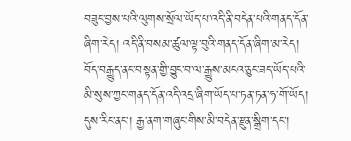བཟུང་བྱས་པའི་ལུགས་སྲོལ་ཡོད་པ་འདི་ནི་བདེན་པའི་གནད་དོན་ཞིག་རེད། འདི་ནི་བསམ་ཚུལ་ལྟ་བུའི་གནད་དོན་ཞིག་མ་རེད། བོད་བརྒྱུད་ནང་བསྟན་གྱི་བྱུང་བ་ལ་རྒྱུས་མངའ་ཅུང་ཟད་ཡོད་པའི་མི་སུས་ཀྱང་གནད་དོན་འདི་འདྲ་ཞིག་ཡོད་པ་ཏན་ཏན་ཧ་གོ་ཡོད།
དུས་རིང་ནང་། རྒྱ་ནག་གཞུང་གིས་མི་བདེན་རྫུན་སྒྲིག་དང་།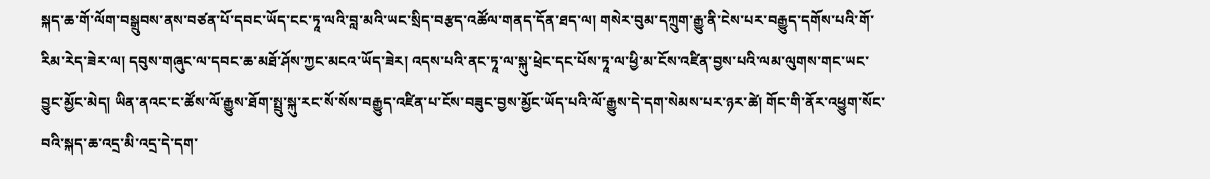སྐད་ཆ་གོ་ལོག་བསྒྲུབས་ནས་བཙན་པོ་དབང་ཡོད་ངང་ཏཱ་ལའི་བླ་མའི་ཡང་སྲིད་བརྩད་འཚོལ་གནད་དོན་ཐད་ལ། གསེར་བུམ་དཀྲུག་རྒྱུ་ནི་ངེས་པར་བརྒྱུད་དགོས་པའི་གོ་རིམ་རེད་ཟེར་ལ། དབུས་གཞུང་ལ་དབང་ཆ་མཐོ་ཤོས་ཀྱང་མངའ་ཡོད་ཟེར། འདས་པའི་ནང་ཏཱ་ལ་སྐུ་ཕྲེང་དང་པོས་ཏཱ་ལ་ཕྱི་མ་ངོས་འཛིན་བྱས་པའི་ལམ་ལུགས་གང་ཡང་བྱུང་མྱོང་མེད། ཡིན་ནའང་ང་ཚོས་ལོ་རྒྱུས་ཐོག་སྤྲུ་སྐུ་རང་སོ་སོས་བརྒྱུད་འཛིན་པ་ངོས་བཟུང་བྱས་མྱོང་ཡོད་པའི་ལོ་རྒྱུས་དེ་དག་སེམས་པར་ཉར་ཚེ། གོང་གི་ནོར་འཕྱུག་སོང་བའི་སྐད་ཆ་འདྲ་མི་འདྲ་དེ་དག་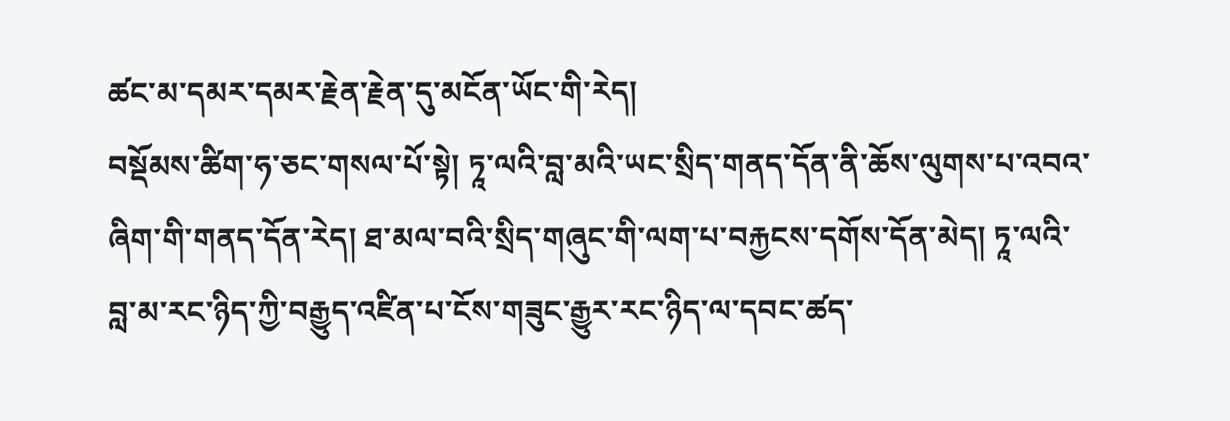ཚང་མ་དམར་དམར་རྗེན་རྗེན་དུ་མངོན་ཡོང་གི་རེད།
བསྡོམས་ཚིག་ཧ་ཅང་གསལ་པོ་སྟེ། ཏཱ་ལའི་བླ་མའི་ཡང་སྲིད་གནད་དོན་ནི་ཆོས་ལུགས་པ་འབའ་ཞིག་གི་གནད་དོན་རེད། ཐ་མལ་བའི་སྲིད་གཞུང་གི་ལག་པ་བརྐྱངས་དགོས་དོན་མེད། ཏཱ་ལའི་བླ་མ་རང་ཉིད་ཀྱི་བརྒྱུད་འཛིན་པ་ངོས་གཟུང་རྒྱུར་རང་ཉིད་ལ་དབང་ཚད་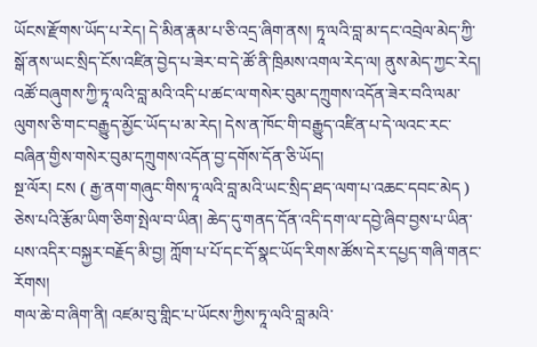ཡོངས་རྫོགས་ཡོད་པ་རེད། དེ་མིན་རྣམ་པ་ཅི་འདྲ་ཞིག་ནས། ཏཱ་ལའི་བླ་མ་དང་འབྲེལ་མེད་ཀྱི་སྒོ་ནས་ཡང་སྲིད་ངོས་འཛིན་བྱེད་པ་ཟེར་བ་དེ་ཚོ་ནི་ཁྲིམས་འགལ་རེད་ལ། ནུས་མེད་ཀྱང་རེད། འཚོ་བཞུགས་ཀྱི་ཏཱ་ལའི་བླ་མའི་འདི་པ་ཚང་ལ་གསེར་བུམ་དཀྲུགས་འདོན་ཟེར་བའི་ལམ་ལུགས་ཅི་གང་བརྒྱུད་མྱོང་ཡོད་པ་མ་རེད། དེས་ན་ཁོང་གི་བརྒྱུད་འཛིན་པ་དེ་ལའང་རང་བཞིན་གྱིས་གསེར་བུམ་དཀྲུགས་འདོན་བྱ་དགོས་དོན་ཅི་ཡོད།
སྔ་ལོར། ངས ( རྒྱ་ནག་གཞུང་གིས་ཏཱ་ལའི་བླ་མའི་ཡང་སྲིད་ཐད་ལག་པ་འཆང་དབང་མེད ) ཅེས་པའི་རྩོམ་ཡིག་ཅིག་སྤེལ་བ་ཡིན། ཆེད་དུ་གནད་དོན་འདི་དག་ལ་དབྱེ་ཞིབ་བྱས་པ་ཡིན་པས་འདིར་བསྐྱར་བརྗོད་མི་བྱ། ཀློག་པ་པོ་དང་དོ་སྣང་ཡོད་རིགས་ཚོས་དེར་དཔྱད་གཞི་གནང་རོགས།
གལ་ཆེ་བ་ཞིག་ནི། འཛམ་བུ་གླིང་པ་ཡོངས་ཀྱིས་ཏཱ་ལའི་བླ་མའི་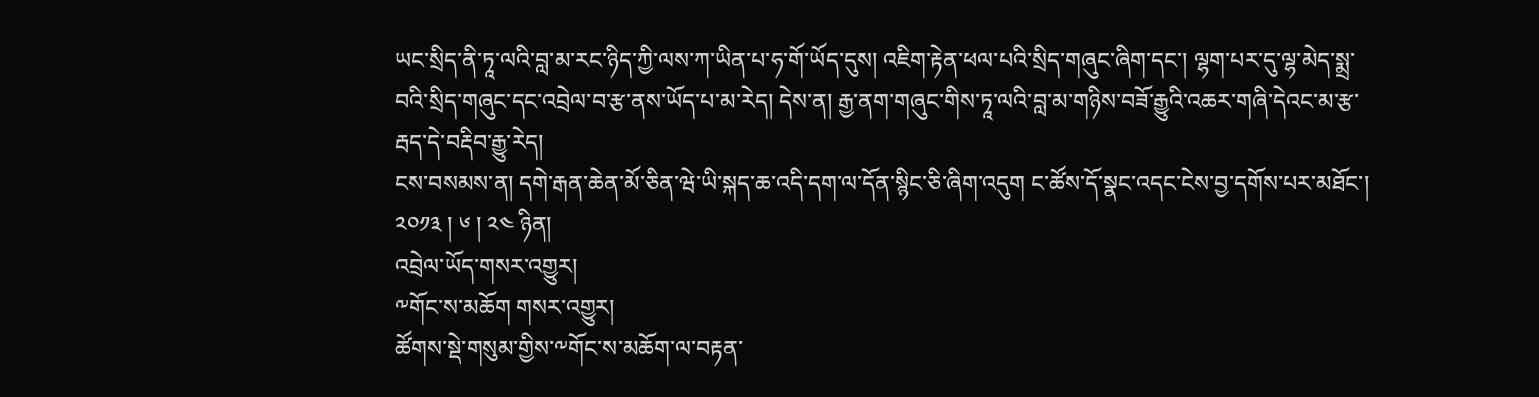ཡང་སྲིད་ནི་ཏཱ་ལའི་བླ་མ་རང་ཉིད་ཀྱི་ལས་ཀ་ཡིན་པ་ཧ་གོ་ཡོད་དུས། འཇིག་རྟེན་ཕལ་པའི་སྲིད་གཞུང་ཞིག་དང་། ལྷག་པར་དུ་ལྷ་མེད་སྨྲ་བའི་སྲིད་གཞུང་དང་འབྲེལ་བ་རྩ་ནས་ཡོད་པ་མ་རེད། དེས་ན། རྒྱ་ནག་གཞུང་གིས་ཏཱ་ལའི་བླ་མ་གཉིས་བཟོ་རྒྱུའི་འཆར་གཞི་དེའང་མ་རྩ་རྦད་དེ་བརྡིབ་རྒྱུ་རེད།
ངས་བསམས་ན། དགེ་རྒན་ཆེན་མོ་ཅིན་ཝེ་ཡི་སྐད་ཆ་འདི་དག་ལ་དོན་སྙིང་ཅི་ཞིག་འདུག ང་ཚོས་དོ་སྣང་འདང་ངེས་བྱ་དགོས་པར་མཐོང་།
༢༠༡༣ ། ༦ ། ༢༤ ཉིན།
འབྲེལ་ཡོད་གསར་འགྱུར།
༸གོང་ས་མཆོག གསར་འགྱུར།
ཚོགས་སྡེ་གསུམ་གྱིས་༸གོང་ས་མཆོག་ལ་བརྟན་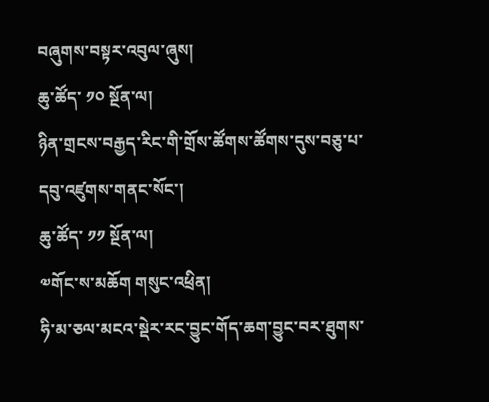བཞུགས་བསྟར་འབུལ་ཞུས།
ཆུ་ཚོད་ ༡༠ སྔོན་ལ།
ཉིན་གྲངས་བརྒྱད་རིང་གི་གྲོས་ཚོགས་ཚོགས་དུས་བཅུ་པ་དབུ་འཛུགས་གནང་སོང་།
ཆུ་ཚོད་ ༡༡ སྔོན་ལ།
༧གོང་ས་མཆོག གསུང་འཕྲིན།
ཧི་མ་ཅལ་མངའ་སྡེར་རང་བྱུང་གོད་ཆག་བྱུང་བར་ཐུགས་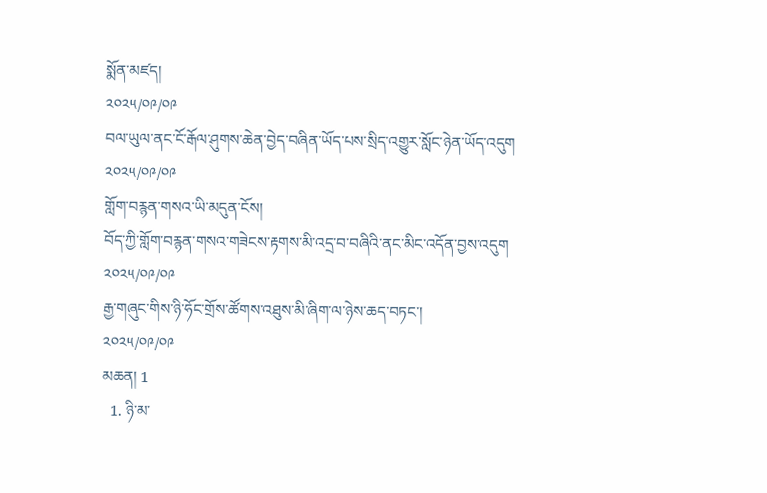སྨོན་མཛད།
༢༠༢༥/༠༩/༠༩
བལ་ཡུལ་ནང་ངོ་རྒོལ་ཤུགས་ཆེན་བྱེད་བཞིན་ཡོད་པས་སྲིད་འགྱུར་སློང་ཉེན་ཡོད་འདུག
༢༠༢༥/༠༩/༠༩
གློག་བརྙན་གསའ་ཡི་མདུན་ངོས།
བོད་ཀྱི་གློག་བརྙན་གསའ་གཟེངས་རྟགས་མི་འདྲ་བ་བཞིའི་ནང་མིང་འདོན་བྱས་འདུག
༢༠༢༥/༠༩/༠༩
རྒྱ་གཞུང་གིས་ཉི་ཧོང་གྲོས་ཚོགས་འཐུས་མི་ཞིག་ལ་ཉེས་ཆད་བཏང་།
༢༠༢༥/༠༩/༠༩
མཆན། 1
  1. ཉི་མ་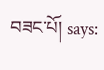བཟང་པོ། says: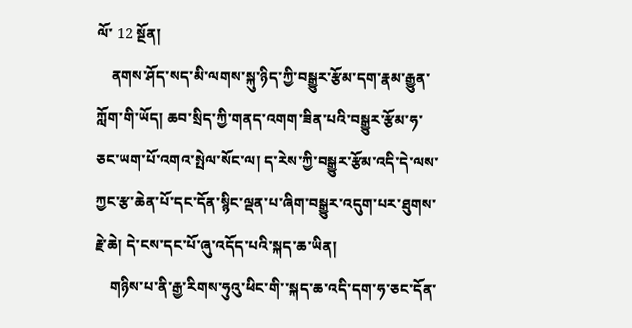ལོ་ 12 སྔོན།
    ནགས་ཤོད་སད་མི་ལགས་སྐུ་ཉིད་ཀྱི་བསྒྱུར་རྩོམ་དག་རྣམ་རྒྱུན་ཀློག་གི་ཡོད། ཆབ་སྲིད་ཀྱི་གནད་འགག་ཟིན་པའི་བསྒྱུར་རྩོམ་ཧ་ཅང་ཡག་པོ་འགའ་སྤེལ་སོང་ལ། ད་རེས་ཀྱི་བསྒྱུར་རྩོམ་འདི་དེ་ལས་ཀྱང་རྩ་ཆེན་པོ་དང་དོན་སྙིང་ལྡན་པ་ཞིག་བསྒྱུར་འདུག་པར་ཐུགས་རྗེ་ཆེ། དེ་ངས་དང་པོ་ཞུ་འདོད་པའི་སྐད་ཆ་ཡིན།
    གཉིས་པ་ནི་རྒྱ་རིགས་ཧུའུ་ཕིང་གི་་སྐད་ཆ་འདི་དག་ཧ་ཅང་དོན་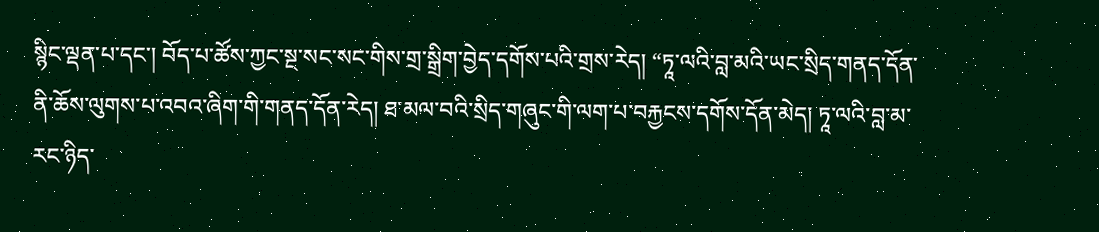སྙིང་ལྡན་པ་དང་། བོད་པ་ཚོས་ཀྱང་སྔ་སང་སང་གིས་གྲ་སྒྲིག་བྱེད་དགོས་པའི་གྲས་རེད། “ཏཱ་ལའི་བླ་མའི་ཡང་སྲིད་གནད་དོན་ནི་ཆོས་ལུགས་པ་འབའ་ཞིག་གི་གནད་དོན་རེད། ཐ་མལ་བའི་སྲིད་གཞུང་གི་ལག་པ་བརྐྱངས་དགོས་དོན་མེད། ཏཱ་ལའི་བླ་མ་རང་ཉིད་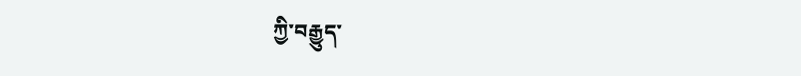ཀྱི་བརྒྱུད་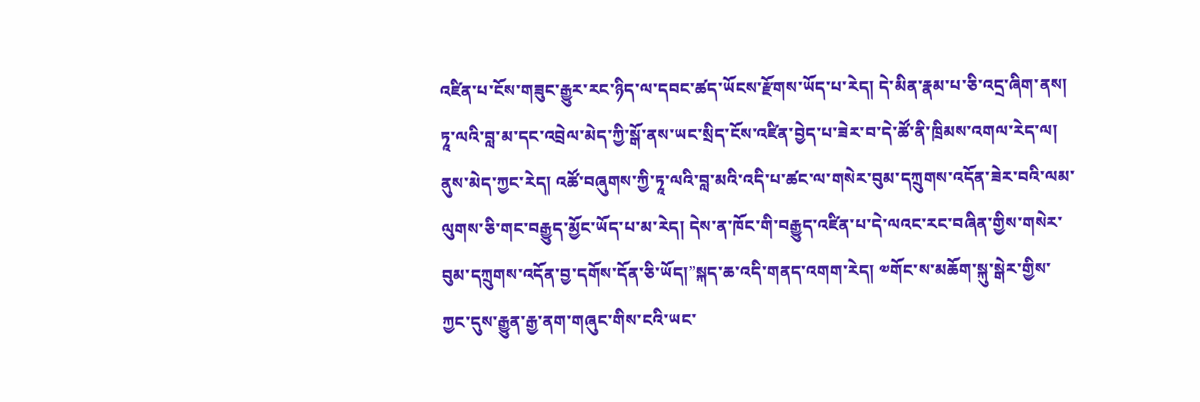འཛིན་པ་ངོས་གཟུང་རྒྱུར་རང་ཉིད་ལ་དབང་ཚད་ཡོངས་རྫོགས་ཡོད་པ་རེད། དེ་མིན་རྣམ་པ་ཅི་འདྲ་ཞིག་ནས། ཏཱ་ལའི་བླ་མ་དང་འབྲེལ་མེད་ཀྱི་སྒོ་ནས་ཡང་སྲིད་ངོས་འཛིན་བྱེད་པ་ཟེར་བ་དེ་ཚོ་ནི་ཁྲིམས་འགལ་རེད་ལ། ནུས་མེད་ཀྱང་རེད། འཚོ་བཞུགས་ཀྱི་ཏཱ་ལའི་བླ་མའི་འདི་པ་ཚང་ལ་གསེར་བུམ་དཀྲུགས་འདོན་ཟེར་བའི་ལམ་ལུགས་ཅི་གང་བརྒྱུད་མྱོང་ཡོད་པ་མ་རེད། དེས་ན་ཁོང་གི་བརྒྱུད་འཛིན་པ་དེ་ལའང་རང་བཞིན་གྱིས་གསེར་བུམ་དཀྲུགས་འདོན་བྱ་དགོས་དོན་ཅི་ཡོད།”སྐད་ཆ་འདི་གནད་འགག་རེད། ༧གོང་ས་མཆོག་སྐུ་སྒེར་གྱིས་ཀྱང་དུས་རྒྱུན་རྒྱ་ནག་གཞུང་གིས་ངའི་ཡང་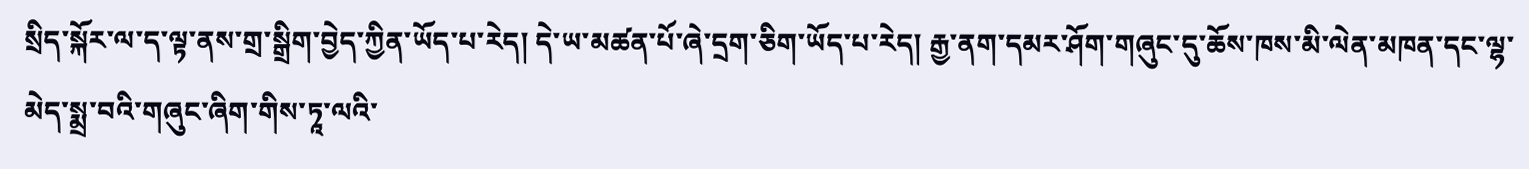སྲིད་སྐོར་ལ་ད་ལྟ་ནས་གྲ་སྒྲིག་བྱེད་ཀྱིན་ཡོད་པ་རེད། དེ་ཡ་མཚན་པོ་ཞེ་དྲག་ཅིག་ཡོད་པ་རེད། རྒྱ་ནག་དམར་ཤོག་གཞུང་དུ་ཆོས་ཁས་མི་ལེན་མཁན་དང་ལྷ་མེད་སྨྲ་བའི་གཞུང་ཞིག་གིས་ཏཱ་ལའི་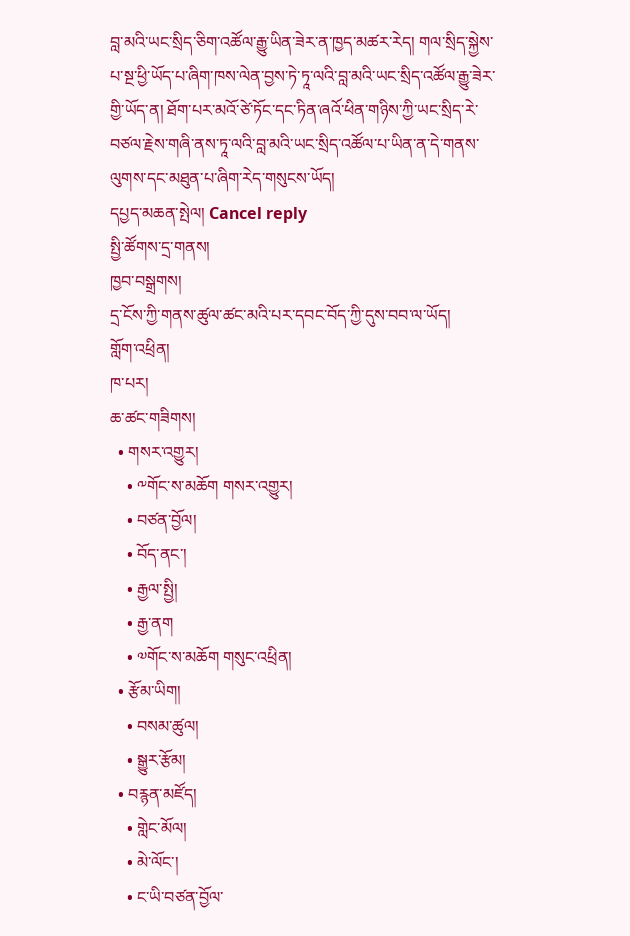བླ་མའི་ཡང་སྲིད་ཅིག་འཚོལ་རྒྱུ་ཡིན་ཟེར་ན་ཁྱད་མཚར་རེད། གལ་སྲིད་སྐྱེས་པ་སྔ་ཕྱི་ཡོད་པ་ཞིག་ཁས་ལེན་བྱས་ཏེ་ཏཱ་ལའི་བླ་མའི་ཡང་སྲིད་འཚོལ་རྒྱུ་ཟེར་གྱི་ཡོད་ན། ཐོག་པར་མའོ་ཙེ་ཏོང་དང་ཏིན་ཞའོ་ཕིན་གཉིས་ཀྱི་ཡང་སྲིད་རེ་བཙལ་རྗེས་གཞི་ནས་ཏཱ་ལའི་བླ་མའི་ཡང་སྲིད་འཚོལ་པ་ཡིན་ན་དེ་གནས་ལུགས་དང་མཐུན་པ་ཞིག་རེད་གསུངས་ཡོད།
དཔྱད་མཆན་སྤེལ། Cancel reply
སྤྱི་ཚོགས་དྲ་གནས།
ཁྱབ་བསྒྲགས།
དྲ་ངོས་ཀྱི་གནས་ཚུལ་ཚང་མའི་པར་དབང་བོད་ཀྱི་དུས་བབ་ལ་ཡོད།
གློག་འཕྲིན།
ཁ་པར།
ཆ་ཚང་གཟིགས།
  • གསར་འགྱུར།
    • ༸གོང་ས་མཆོག གསར་འགྱུར།
    • བཙན་བྱོལ།
    • བོད་ནང་།
    • རྒྱལ་སྤྱི།
    • རྒྱ་ནག
    • ༧གོང་ས་མཆོག གསུང་འཕྲིན།
  • རྩོམ་ཡིག།
    • བསམ་ཚུལ།
    • སྒྱུར་རྩོམ།
  • བརྙན་མཛོད།
    • གླེང་མོལ།
    • མེ་ལོང་།
    • ང་ཡི་བཙན་བྱོལ་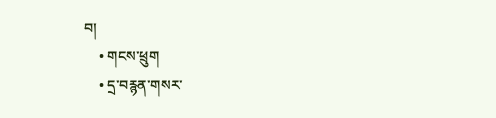བ།
    • གངས་ཕྲུག
    • དྲ་བརྙན་གསར་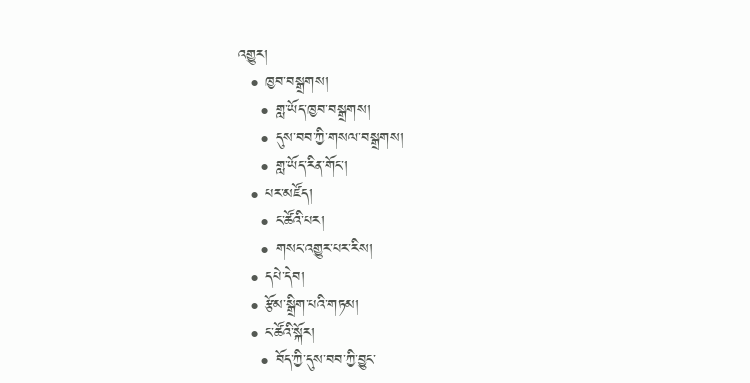འགྱུར།
  • ཁྱབ་བསྒྲགས།
    • གླ་ཡོད་ཁྱབ་བསྒྲགས།
    • དུས་བབ་ཀྱི་གསལ་བསྒྲགས།
    • གླ་ཡོད་རིན་གོང་།
  • པར་མཛོད།
    • ང་ཚོའི་པར།
    • གསང་འགྱུར་པར་རིས།
  • དཔེ་དེབ།
  • རྩོམ་སྒྲིག་པའི་གཏམ།
  • ང་ཚོའི་སྐོར།
    • བོད་ཀྱི་དུས་བབ་ཀྱི་བྱུང་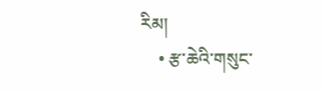རིམ།
    • རྩ་ཆེའི་གསུང་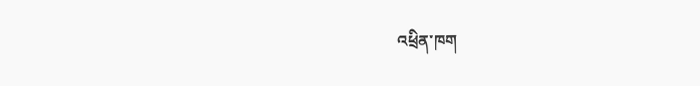འཕྲིན་ཁག